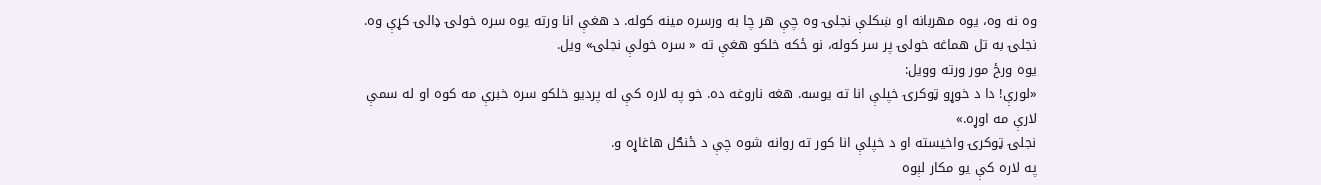وه نه وه، یوه مهربانه او ښکلې نجلۍ وه چې هر چا به ورسره مينه کوله. د هغې انا ورته يوه سره خولۍ ډالۍ کړې وه. نجلۍ به تل هماغه خولۍ پر سر کوله، نو ځکه خلکو هغې ته « سره خولې نجلۍ» ويل.
يوه ورځ مور ورته وويل:
«لورې! دا د خوړو ټوکرۍ خپلې انا ته يوسه. هغه ناروغه ده. خو په لاره کې له پرديو خلکو سره خبرې مه کوه او له سمې لارې مه اوړه.»
نجلۍ ټوکرۍ واخيسته او د خپلې انا کور ته روانه شوه چې د ځنګل هاغاړه و.
په لاره کې يو مکار لېوه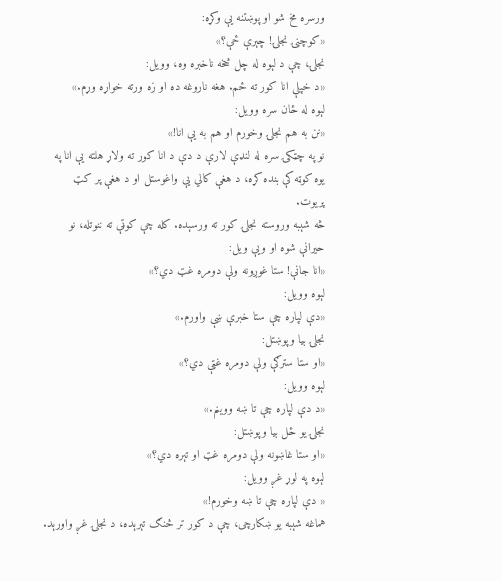ورسره مخ شو او پوښتنه يې وکړه:
«کوچنۍ نجلۍ! چېرې ځې؟»
نجلۍ، چې د لېوه له چل څخه ناخبره وه، وويل:
«د خپلې انا کور ته ځم. هغه ناروغه ده او زه ورته خواړه وړم.»
لېوه له ځان سره وويل:
«نن به هم نجلۍ وخورم او هم به يې انا!»
نو په چټکۍ سره له لنډې لارې د دې د انا کور ته ولاړ هلته يې انا په يوه کوټه کې بنده کړه، د هغې کالي يې واغوستل او د هغې پر کټ پریوت.
څه شېبه وروسته نجلۍ کور ته ورسېده. کله چې کوټې ته ننوتله، نو حيرانې شوه او ويې ويل:
«انا جانې! ستا غوږونه ولې دومره غټ دي؟»
لېوه وويل:
«دې لپاره چې ستا خبرې ښې واورم.»
نجلۍ بيا وپوښتل:
«او ستا سترګې ولې دومره غټې دي؟»
لېوه وويل:
«د دې لپاره چې تا ښه ووينم.»
نجلۍ يو ځل بيا وپوښتل:
«او ستا غاښونه ولې دومره غټ او تېره دي؟»
لېوه په لوړ غږ وويل:
« دې لپاره چې تا ښه وخورم!»
هماغه شېبه يو ښکارچی، چې د کور تر څنګ تېرېده، د نجلۍ غږ واورېد.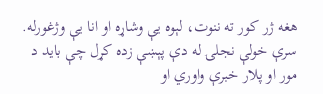هغه ژر کور ته ننوت، لېوه يې وشاړه او انا يې وژغورله.
سرې خولې نجلۍ له دې پېښې زده کړل چې بايد د مور او پلار خبرې واوري او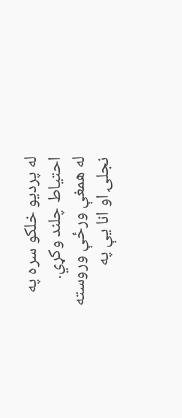له پرديو خلکو سره په احتياط چلند وکړي.
له همغې ورځې وروسته نجلۍ او انا يې په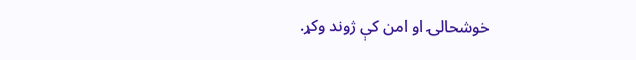خوشحالۍ او امن کې ژوند وکړ.